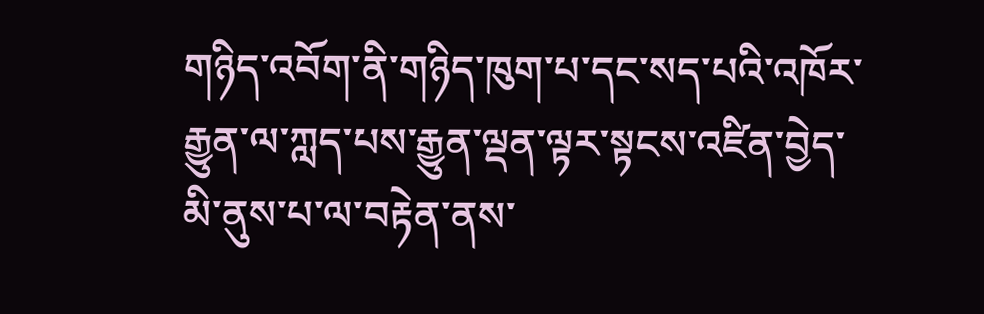གཉིད་འབོག་ནི་གཉིད་ཁུག་པ་དང་སད་པའི་འཁོར་རྒྱུན་ལ་ཀླད་པས་རྒྱུན་ལྡན་ལྟར་སྟངས་འཛིན་བྱེད་མི་ནུས་པ་ལ་བརྟེན་ནས་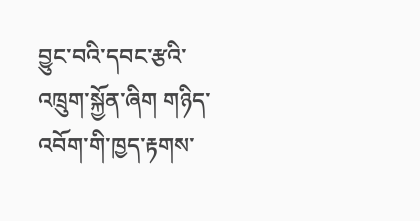བྱུང་བའི་དབང་རྩའི་འཁྲུག་སྐྱོན་ཞིག གཉིད་འབོག་གི་ཁྱད་རྟགས་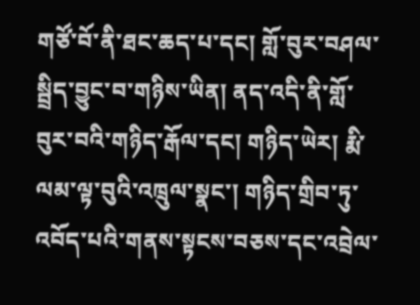གཙོ་བོ་ནི་ཐང་ཆད་པ་དང། གློ་བུར་བཤལ་སྦྲིད་བྱུང་བ་གཉིས་ཡིན། ནད་འདི་ནི་གློ་བུར་བའི་གཉིད་རྒོལ་དང། གཉིད་ཡེར། རྨི་ལམ་ལྟ་བུའི་འཁྲུལ་སྣང་། གཉིད་གྲིབ་ཏུ་འབོད་པའི་གནས་སྟངས་བཅས་དང་འབྲེལ་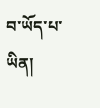བ་ཡོད་པ་ཡིན།